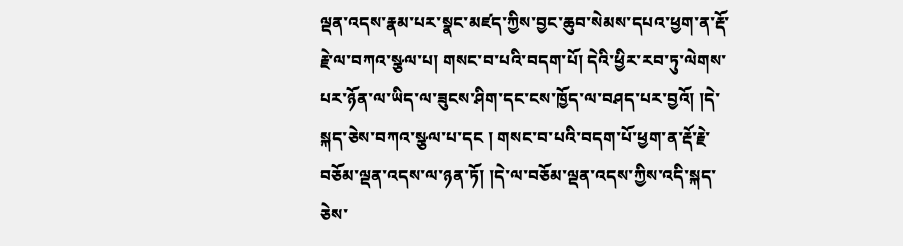ལྡན་འདས་རྣམ་པར་སྣང་མཛད་ཀྱིས་བྱང་ཆུབ་སེམས་དཔའ་ཕྱག་ན་རྡོ་རྗེ་ལ་བཀའ་སྩལ་པ། གསང་བ་པའི་བདག་པོ། དེའི་ཕྱིར་རབ་ཏུ་ལེགས་པར་ཉོན་ལ་ཡིད་ལ་ཟུངས་ཤིག་དང་ངས་ཁྱོད་ལ་བཤད་པར་བྱའོ། །དེ་སྐད་ཅེས་བཀའ་སྩལ་པ་དང ། གསང་བ་པའི་བདག་པོ་ཕྱག་ན་རྡོ་རྗེ་བཅོམ་ལྡན་འདས་ལ་ཉན་ཏོ། །དེ་ལ་བཅོམ་ལྡན་འདས་ཀྱིས་འདི་སྐད་ཅེས་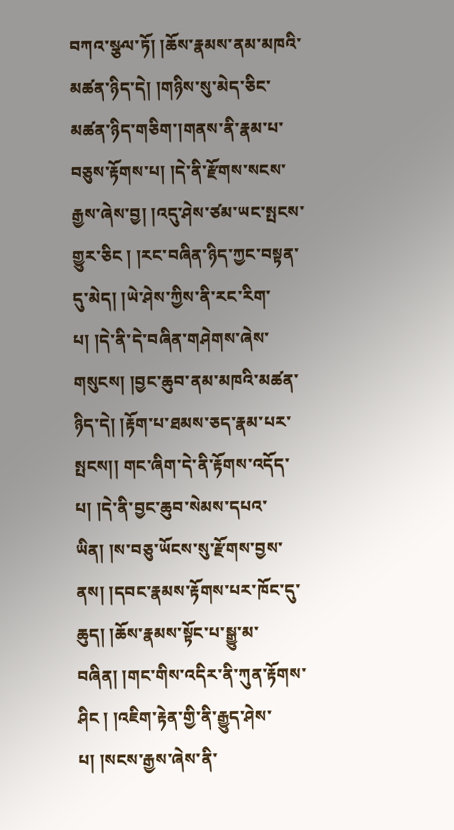བཀའ་སྩལ་ཏོ། །ཆོས་རྣམས་ནམ་མཁའི་མཚན་ཉིད་དེ། །གཉིས་སུ་མེད་ཅིང་མཚན་ཉིད་གཅིག་།གནས་ནི་རྣམ་པ་བཅུས་རྟོགས་པ། །དེ་ནི་རྫོགས་སངས་རྒྱས་ཞེས་བྱ། །འདུ་ཤེས་ཙམ་ཡང་སྤངས་གྱུར་ཅིང ། །རང་བཞིན་ཉིད་ཀྱང་བསྟན་དུ་མེད། །ཡེ་ཤེས་ཀྱིས་ནི་རང་རིག་པ། །དེ་ནི་དེ་བཞིན་གཤེགས་ཞེས་གསུངས། །བྱང་ཆུབ་ནམ་མཁའི་མཚན་ཉིད་དེ། །རྟོག་པ་ཐམས་ཅད་རྣམ་པར་སྤངས།། གང་ཞིག་དེ་ནི་རྟོགས་འདོད་པ། །དེ་ནི་བྱང་ཆུབ་སེམས་དཔའ་ཡིན། །ས་བཅུ་ཡོངས་སུ་རྫོགས་བྱས་ནས། །དབང་རྣམས་རྟོགས་པར་ཁོང་དུ་ཆུད། །ཆོས་རྣམས་སྟོང་པ་སྒྱུ་མ་བཞིན། །གང་གིས་འདིར་ནི་ཀུན་རྟོགས་ཤིང ། །འཇིག་རྟེན་གྱི་ནི་རྒྱུད་ཤེས་པ། །སངས་རྒྱས་ཞེས་ནི་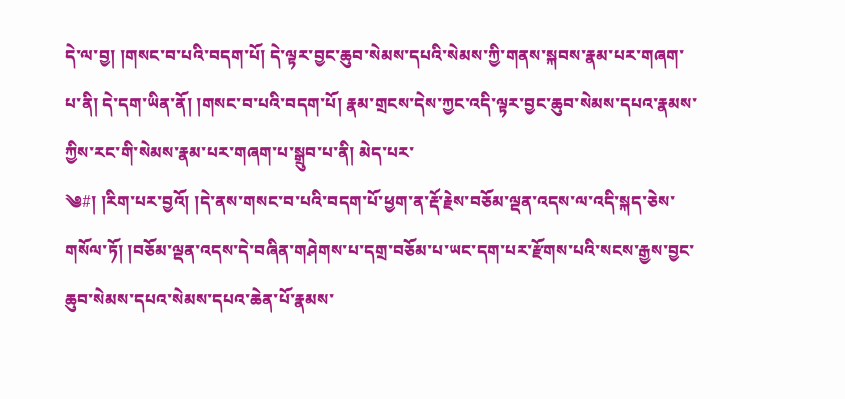དེ་ལ་བྱ། །གསང་བ་པའི་བདག་པོ། དེ་ལྟར་བྱང་ཆུབ་སེམས་དཔའི་སེམས་ཀྱི་གནས་སྐབས་རྣམ་པར་གཞག་པ་ནི། དེ་དག་ཡིན་ནོ། །གསང་བ་པའི་བདག་པོ། རྣམ་གྲངས་དེས་ཀྱང་འདི་ལྟར་བྱང་ཆུབ་སེམས་དཔའ་རྣམས་ཀྱིས་རང་གི་སེམས་རྣམ་པར་གཞག་པ་སྒྲུབ་པ་ནི། མེད་པར་
༄#། །རིག་པར་བྱའོ། །དེ་ནས་གསང་བ་པའི་བདག་པོ་ཕྱག་ན་རྡོ་རྗེས་བཅོམ་ལྡན་འདས་ལ་འདི་སྐད་ཅེས་གསོལ་ཏོ། །བཅོམ་ལྡན་འདས་དེ་བཞིན་གཤེགས་པ་དགྲ་བཅོམ་པ་ཡང་དག་པར་རྫོགས་པའི་སངས་རྒྱས་བྱང་ཆུབ་སེམས་དཔའ་སེམས་དཔའ་ཆེན་པོ་རྣམས་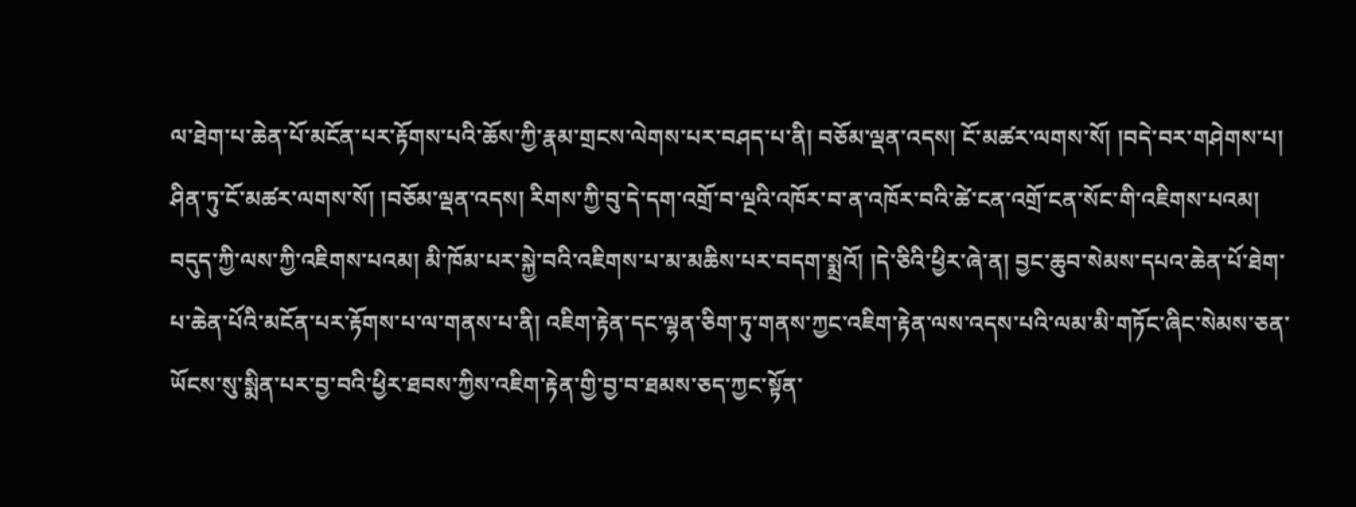ལ་ཐེག་པ་ཆེན་པོ་མངོན་པར་རྟོགས་པའི་ཆོས་ཀྱི་རྣམ་གྲངས་ལེགས་པར་བཤད་པ་ནི། བཅོམ་ལྡན་འདས། ངོ་མཚར་ལགས་སོ། །བདེ་བར་གཤེགས་པ། ཤིན་ཏུ་ངོ་མཚར་ལགས་སོ། །བཅོམ་ལྡན་འདས། རིགས་ཀྱི་བུ་དེ་དག་འགྲོ་བ་ལྔའི་འཁོར་བ་ན་འཁོར་བའི་ཚེ་ངན་འགྲོ་ངན་སོང་གི་འཇིགས་པའམ། བདུད་ཀྱི་ལས་ཀྱི་འཇིགས་པའམ། མི་ཁོམ་པར་སྐྱེ་བའི་འཇིགས་པ་མ་མཆིས་པར་བདག་སྨྲའོ། །དེ་ཅིའི་ཕྱིར་ཞེ་ན། བྱང་ཆུབ་སེམས་དཔའ་ཆེན་པོ་ཐེག་པ་ཆེན་པོའི་མངོན་པར་རྟོགས་པ་ལ་གནས་པ་ནི། འཇིག་རྟེན་དང་ལྷན་ཅིག་ཏུ་གནས་ཀྱང་འཇིག་རྟེན་ལས་འདས་པའི་ལམ་མི་གཏོང་ཞིང་སེམས་ཅན་ཡོངས་སུ་སྨིན་པར་བྱ་བའི་ཕྱིར་ཐབས་ཀྱིས་འཇིག་རྟེན་གྱི་བྱ་བ་ཐམས་ཅད་ཀྱང་སྟོན་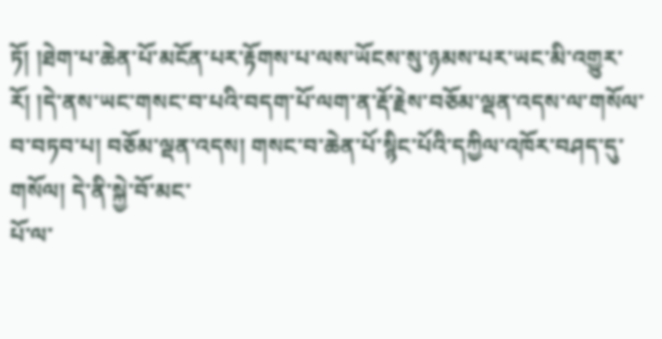ཏོ། །ཐེག་པ་ཆེན་པོ་མངོན་པར་རྟོགས་པ་ལས་ཡོངས་སུ་ཉམས་པར་ཡང་མི་འགྱུར་རོ། །དེ་ནས་ཡང་གསང་བ་པའི་བདག་པོ་ལག་ན་རྡོ་རྗེས་བཅོམ་ལྡན་འདས་ལ་གསོལ་བ་བཏབ་པ། བཅོམ་ལྡན་འདས། གསང་བ་ཆེན་པོ་སྙིང་པོའི་དཀྱིལ་འཁོར་བཤད་དུ་གསོལ། དེ་ནི་སྐྱེ་བོ་མང་
པོ་ལ་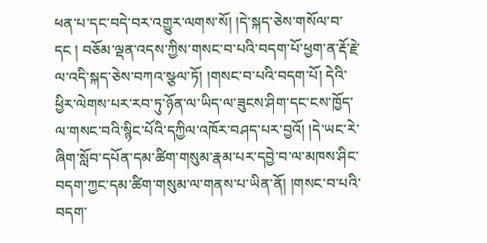ཕན་པ་དང་བདེ་བར་འགྱུར་ལགས་སོ། །དེ་སྐད་ཅེས་གསོལ་བ་དང ། བཅོམ་ལྡན་འདས་ཀྱིས་གསང་བ་པའི་བདག་པོ་ཕྱག་ན་རྡོ་རྗེ་ལ་འདི་སྐད་ཅེས་བཀའ་སྩལ་ཏོ། །གསང་བ་པའི་བདག་པོ། དེའི་ཕྱིར་ལེགས་པར་རབ་ཏུ་ཉོན་ལ་ཡིད་ལ་ཟུངས་ཤིག་དང་ངས་ཁྱོད་ལ་གསང་བའི་སྙིང་པོའི་དཀྱིལ་འཁོར་བཤད་པར་བྱའོ། །དེ་ཡང་རེ་ཞིག་སློབ་དཔོན་དམ་ཚིག་གསུམ་རྣམ་པར་དབྱེ་བ་ལ་མཁས་ཤིང་བདག་ཀྱང་དམ་ཚིག་གསུམ་ལ་གནས་པ་ཡིན་ནོ། །གསང་བ་པའི་བདག་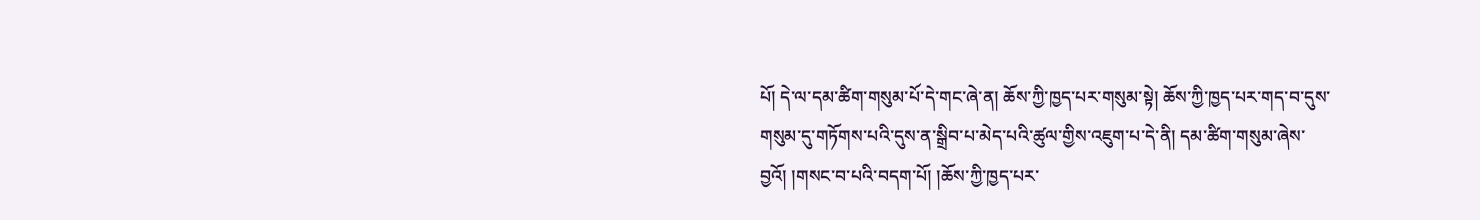པོ། དེ་ལ་དམ་ཚིག་གསུམ་པོ་དེ་གང་ཞེ་ན། ཆོས་ཀྱི་ཁྱད་པར་གསུམ་སྟེ། ཆོས་ཀྱི་ཁྱད་པར་གད་བ་དུས་གསུམ་དུ་གཏོགས་པའི་དུས་ན་སྒྲིབ་པ་མེད་པའི་ཚུལ་གྱིས་འཇུག་པ་དེ་ནི། དམ་ཚིག་གསུམ་ཞེས་བྱའོ། །གསང་བ་པའི་བདག་པོ། །ཆོས་ཀྱི་ཁྱད་པར་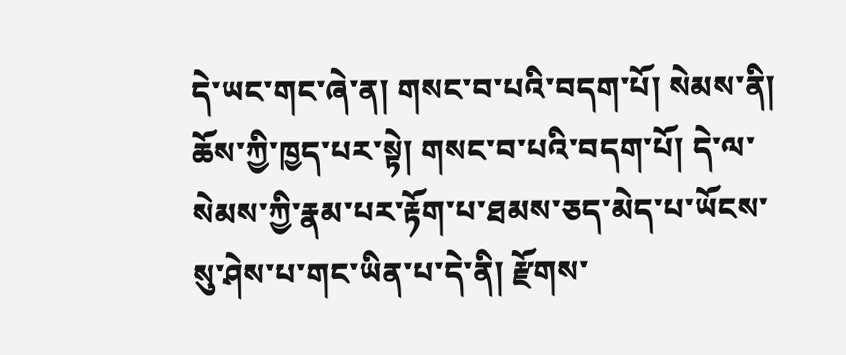དེ་ཡང་གང་ཞེ་ན། གསང་བ་པའི་བདག་པོ། སེམས་ནི། ཆོས་ཀྱི་ཁྱད་པར་སྟེ། གསང་བ་པའི་བདག་པོ། དེ་ལ་སེམས་ཀྱི་རྣམ་པར་རྟོག་པ་ཐམས་ཅད་མེད་པ་ཡོངས་སུ་ཤེས་པ་གང་ཡིན་པ་དེ་ནི། རྫོགས་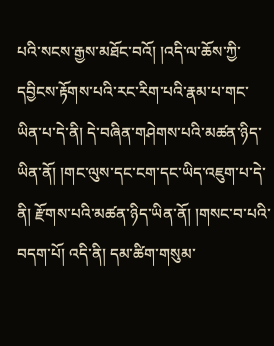པའི་སངས་རྒྱས་མཐོང་བའོ། །འདི་ལ་ཆོས་ཀྱི་དབྱིངས་རྟོགས་པའི་རང་རིག་པའི་རྣམ་པ་གང་ཡིན་པ་དེ་ནི། དེ་བཞིན་གཤེགས་པའི་མཚན་ཉིད་ཡིན་ནོ། །གང་ལུས་དང་ངག་དང་ཡིད་འཇུག་པ་དེ་ནི། རྫོགས་པའི་མཚན་ཉིད་ཡིན་ནོ། །གསང་བ་པའི་བདག་པོ། འདི་ནི། དམ་ཚིག་གསུམ་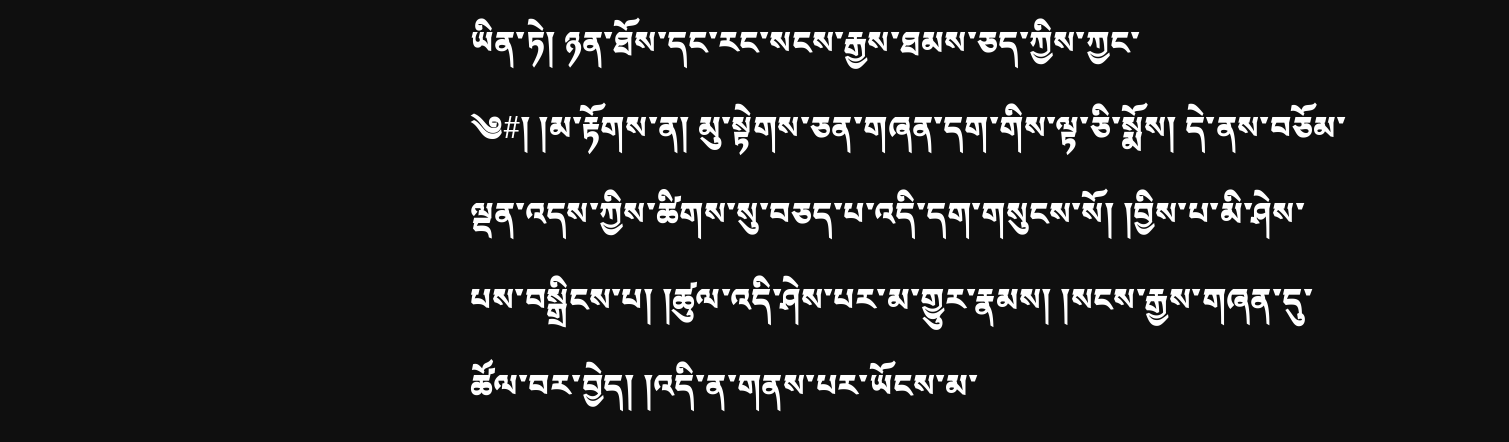ཡིན་ཏེ། ཉན་ཐོས་དང་རང་སངས་རྒྱས་ཐམས་ཅད་ཀྱིས་ཀྱང་
༄#། །མ་རྟོགས་ན། མུ་སྟེགས་ཅན་གཞན་དག་གིས་ལྟ་ཅི་སྨོས། དེ་ནས་བཅོམ་ལྡན་འདས་ཀྱིས་ཚིགས་སུ་བཅད་པ་འདི་དག་གསུངས་སོ། །བྱིས་པ་མི་ཤེས་པས་བསྒྲིངས་པ། །ཚུལ་འདི་ཤེས་པར་མ་གྱུར་རྣམས། །སངས་རྒྱས་གཞན་དུ་ཚོལ་བར་བྱེད། །འདི་ན་གནས་པར་ཡོངས་མ་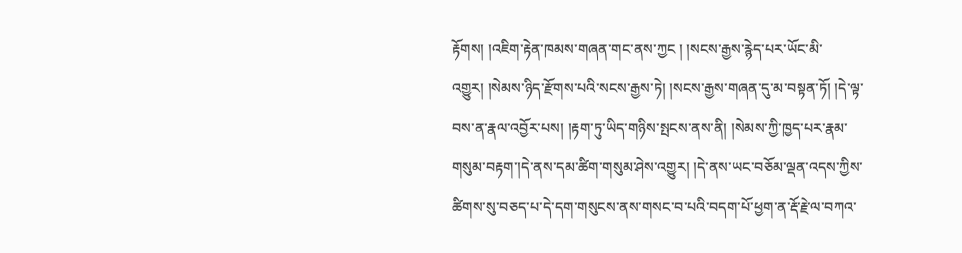རྟོགས། །འཇིག་རྟེན་ཁམས་གཞན་གང་ནས་ཀྱང ། །སངས་རྒྱས་རྙེད་པར་ཡོང་མི་འགྱུར། །སེམས་ཉིད་རྫོགས་པའི་སངས་རྒྱས་ཏེ། །སངས་རྒྱས་གཞན་དུ་མ་བསྟན་ཏོ། །དེ་ལྟ་བས་ན་རྣལ་འབྱོར་པས། །རྟག་ཏུ་ཡིད་གཉིས་སྤངས་ནས་ནི། །སེམས་ཀྱི་ཁྱད་པར་རྣམ་གསུམ་བརྟག་།དེ་ནས་དམ་ཚིག་གསུམ་ཤེས་འགྱུར། །དེ་ནས་ཡང་བཅོམ་ལྡན་འདས་ཀྱིས་ཚིགས་སུ་བཅད་པ་དེ་དག་གསུངས་ནས་གསང་བ་པའི་བདག་པོ་ཕྱག་ན་རྡོ་རྗེ་ལ་བཀའ་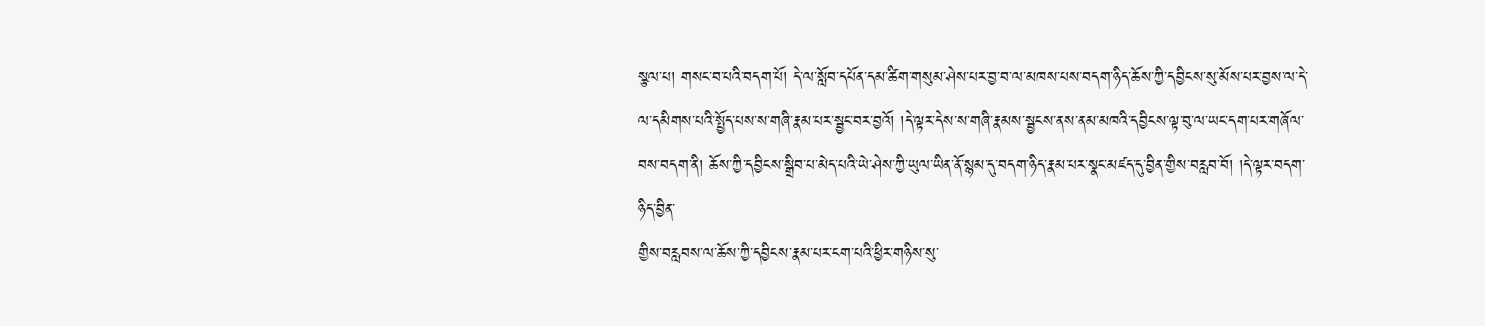སྩལ་པ། གསང་བ་པའི་བདག་པོ། དེ་ལ་སློབ་དཔོན་དམ་ཚིག་གསུམ་ཤེས་པར་བྱ་བ་ལ་མཁས་པས་བདག་ཉིད་ཆོས་ཀྱི་དབྱིངས་སུ་མོས་པར་བྱས་ལ་དེ་ལ་དམིགས་པའི་སྤྱོད་པས་ས་གཞི་རྣམ་པར་སྦྱང་བར་བྱའོ། །དེ་ལྟར་དེས་ས་གཞི་རྣམས་སྦྱངས་ནས་ནམ་མཁའི་དབྱིངས་ལྟ་བུ་ལ་ཡང་དག་པར་གཞོལ་བས་བདག་ནི། ཆོས་ཀྱི་དབྱིངས་སྒྲིབ་པ་མེད་པའི་ཡེ་ཤེས་ཀྱི་ཡུལ་ཡིན་ནོ་སྙམ་དུ་བདག་ཉིད་རྣམ་པར་སྣང་མཛད་དུ་བྱིན་གྱིས་བརླབ་བོ། །དེ་ལྟར་བདག་ཉིད་བྱིན་
གྱིས་བརླབས་ལ་ཆོས་ཀྱི་དབྱིངས་རྣམ་པར་ངག་པའི་ཕྱིར་གཉིས་སུ་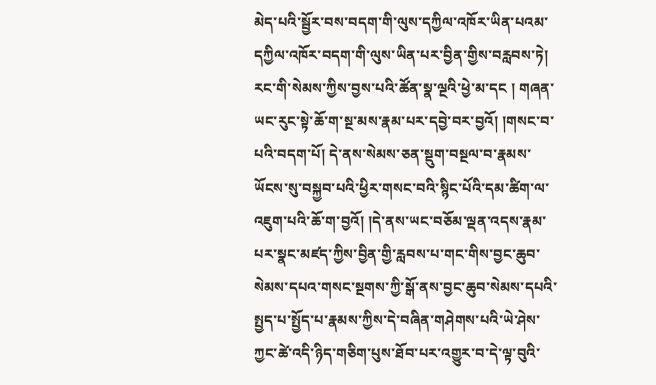མེད་པའི་སྦྱོར་བས་བདག་གི་ལུས་དཀྱིལ་འཁོར་ཡིན་པའམ་དཀྱིལ་འཁོར་བདག་གི་ལུས་ཡིན་པར་བྱིན་གྱིས་བརླབས་ཏེ། རང་གི་སེམས་ཀྱིས་བྱས་པའི་ཚོན་སྣ་ལྔའི་ཕྱེ་མ་དང ། གཞན་ཡང་རུང་སྟེ་ཆོ་ག་སྔ་མས་རྣམ་པར་དབྱེ་བར་བྱའོ། །གསང་བ་པའི་བདག་པོ། དེ་ནས་སེམས་ཅན་སྡུག་བསྔལ་བ་རྣམས་ཡོངས་སུ་བསྐྱབ་པའི་ཕྱིར་གསང་བའི་སྙིང་པོའི་དམ་ཚིག་ལ་འཇུག་པའི་ཆོ་ག་བྱའོ། །དེ་ནས་ཡང་བཅོམ་ལྡན་འདས་རྣམ་པར་སྣང་མཛད་ཀྱིས་བྱིན་གྱི་རླབས་པ་གང་གིས་བྱང་ཆུབ་སེམས་དཔའ་གསང་སྔགས་ཀྱི་སྒོ་ནས་བྱང་ཆུབ་སེམས་དཔའི་སྤྱད་པ་སྤྱོད་པ་རྣམས་ཀྱིས་དེ་བཞིན་གཤེགས་པའི་ཡེ་ཤེས་ཀྱང་ཚེ་འདི་ཉིད་གཅིག་པུས་ཐོབ་པར་འགྱུར་བ་དེ་ལྟ་བུའི་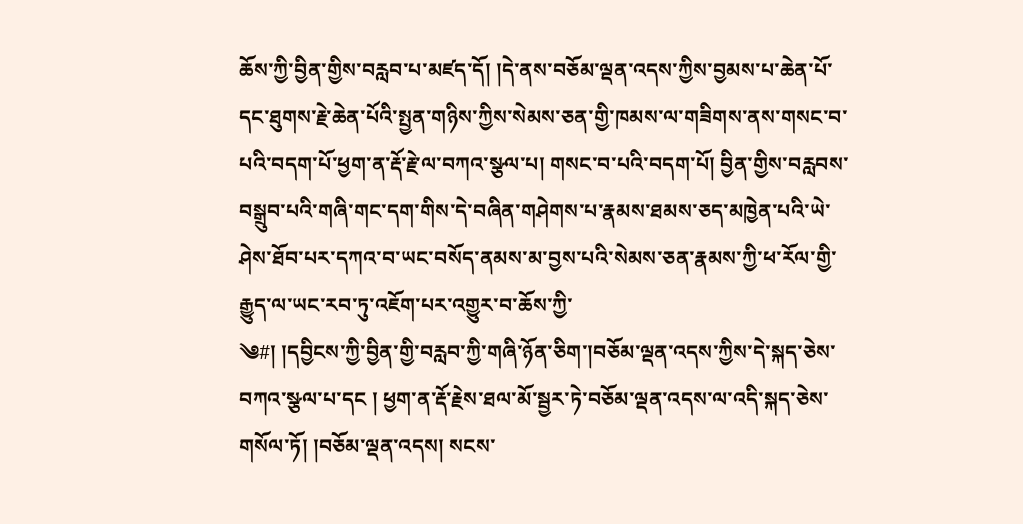ཆོས་ཀྱི་བྱིན་གྱིས་བརླབ་པ་མཛད་དོ། །དེ་ནས་བཅོམ་ལྡན་འདས་ཀྱིས་བྱམས་པ་ཆེན་པོ་དང་ཐུགས་རྗེ་ཆེན་པོའི་སྤྱན་གཉིས་ཀྱིས་སེམས་ཅན་གྱི་ཁམས་ལ་གཟིགས་ནས་གསང་བ་པའི་བདག་པོ་ཕྱག་ན་རྡོ་རྗེ་ལ་བཀའ་སྩལ་པ། གསང་བ་པའི་བདག་པོ། བྱིན་གྱིས་བརླབས་བསྒྲུབ་པའི་གཞི་གང་དག་གིས་དེ་བཞིན་གཤེགས་པ་རྣམས་ཐམས་ཅད་མཁྱེན་པའི་ཡེ་ཤེས་ཐོབ་པར་དཀའ་བ་ཡང་བསོད་ནམས་མ་བྱས་པའི་སེམས་ཅན་རྣམས་ཀྱི་ཕ་རོལ་གྱི་རྒྱུད་ལ་ཡང་རབ་ཏུ་འཇོག་པར་འགྱུར་བ་ཆོས་ཀྱི་
༄#། །དབྱིངས་ཀྱི་བྱིན་གྱི་བརླབ་ཀྱི་གཞི་ཉོན་ཅིག་།བཅོམ་ལྡན་འདས་ཀྱིས་དེ་སྐད་ཅེས་བཀའ་སྩལ་པ་དང ། ཕྱག་ན་རྡོ་རྗེས་ཐལ་མོ་སྦྱར་ཏེ་བཅོམ་ལྡན་འདས་ལ་འདི་སྐད་ཅེས་གསོལ་ཏོ། །བཅོམ་ལྡན་འདས། སངས་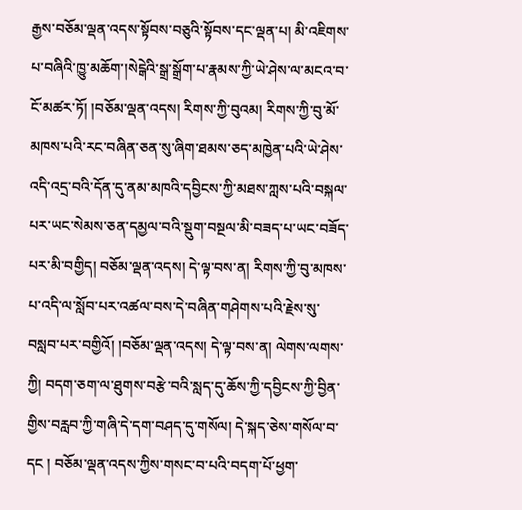རྒྱས་བཅོམ་ལྡན་འདས་སྟོབས་བཅུའི་སྟོབས་དང་ལྡན་པ། མི་འཇིགས་པ་བཞིའི་ཁྱུ་མཆོག་།སེངྒེའི་སྒྲ་སྒྲོག་པ་རྣམས་ཀྱི་ཡེ་ཤེས་ལ་མངའ་བ་ངོ་མཚར་ཏོ། །བཅོམ་ལྡན་འདས། རིགས་ཀྱི་བུའམ། རིགས་ཀྱི་བུ་མོ་མཁས་པའི་རང་བཞིན་ཅན་སུ་ཞིག་ཐམས་ཅད་མཁྱེན་པའི་ཡེ་ཤེས་འདི་འདྲ་བའི་དོན་དུ་ནམ་མཁའི་དབྱིངས་ཀྱི་མཐས་ཀླས་པའི་བསྐལ་པར་ཡང་སེམས་ཅན་དམྱལ་བའི་སྡུག་བསྔལ་མི་བཟད་པ་ཡང་བཟོད་པར་མི་བགྱིད། བཅོམ་ལྡན་འདས། དེ་ལྟ་བས་ན། རིགས་ཀྱི་བུ་མཁས་པ་འདི་ལ་སློབ་པར་འཚལ་བས་དེ་བཞིན་གཤེགས་པའི་རྗེས་སུ་བསླབ་པར་བགྱིའོ། །བཅོམ་ལྡན་འདས། དེ་ལྟ་བས་ན། ལེགས་ལགས་ཀྱི། བདག་ཅག་ལ་ཐུགས་བརྩེ་བའི་སླད་དུ་ཆོས་ཀྱི་དབྱིངས་ཀྱི་བྱིན་གྱིས་བརླབ་ཀྱི་གཞི་དེ་དག་བཤད་དུ་གསོལ། དེ་སྐད་ཅེས་གསོལ་བ་དང ། བཅོམ་ལྡན་འདས་ཀྱིས་གསང་བ་པའི་བདག་པོ་ཕྱག་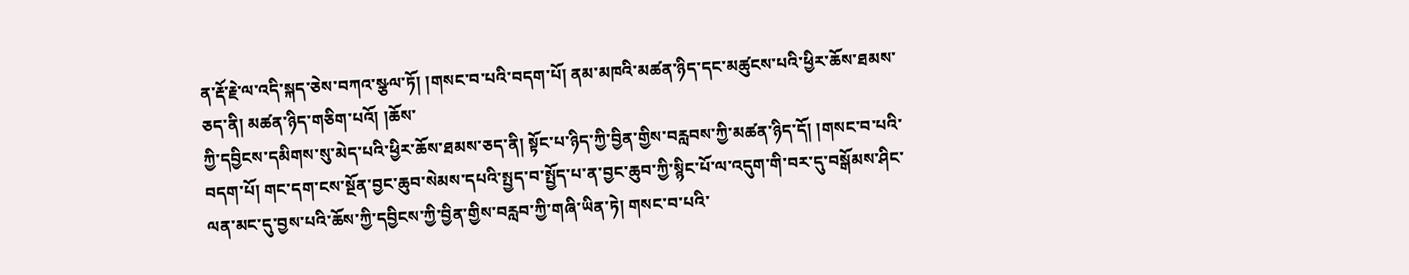ན་རྡོ་རྗེ་ལ་འདི་སྐད་ཅེས་བཀའ་སྩལ་ཏོ། །གསང་བ་པའི་བདག་པོ། ནམ་མཁའི་མཚན་ཉིད་དང་མཚུངས་པའི་ཕྱིར་ཆོས་ཐམས་ཅད་ནི། མཚན་ཉིད་གཅིག་པའོ། །ཆོས་
ཀྱི་དབྱིངས་དམིགས་སུ་མེད་པའི་ཕྱིར་ཆོས་ཐམས་ཅད་ནི། སྟོང་པ་ཉིད་ཀྱི་བྱིན་གྱིས་བརླབས་ཀྱི་མཚན་ཉིད་དོ། །གསང་བ་པའི་བདག་པོ། གང་དག་ངས་སྔོན་བྱང་ཆུབ་སེམས་དཔའི་སྤྱད་བ་སྤྱོད་པ་ན་བྱང་ཆུབ་ཀྱི་སྙིང་པོ་ལ་འདུག་གི་བར་དུ་བསྒོམས་ཤིང་ལན་མང་དུ་བྱས་པའི་ཆོས་ཀྱི་དབྱིངས་ཀྱི་བྱིན་གྱིས་བརླབ་ཀྱི་གཞི་ཡིན་ཏེ། གསང་བ་པའི་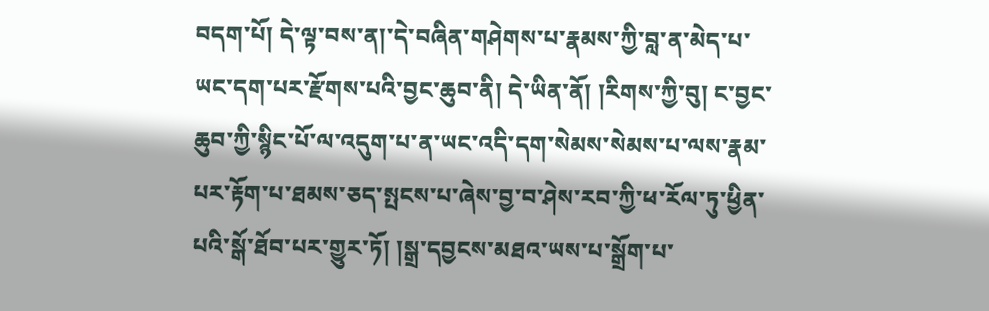བདག་པོ། དེ་ལྟ་བས་ན།་དེ་བཞིན་གཤེགས་པ་རྣམས་ཀྱི་བླ་ན་མེད་པ་ཡང་དག་པར་རྫོགས་པའི་བྱང་ཆུབ་ནི། དེ་ཡིན་ནོ། །རིགས་ཀྱི་བུ། ང་བྱང་ཆུབ་ཀྱི་སྙིང་པོ་ལ་འདུག་པ་ན་ཡང་འདི་དག་སེམས་སེམས་པ་ལས་རྣམ་པར་རྟོག་པ་ཐམས་ཅད་སྤངས་པ་ཞེས་བྱ་བ་ཤེས་རབ་ཀྱི་ཕ་རོལ་ཏུ་ཕྱིན་པའི་སྒོ་ཐོབ་པར་གྱུར་ཏོ། །སྒྲ་དབྱངས་མཐའ་ཡས་པ་སྒྲོག་པ་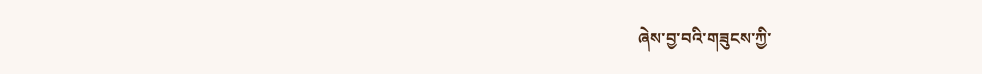ཞེས་བྱ་བའི་གཟུངས་ཀྱི་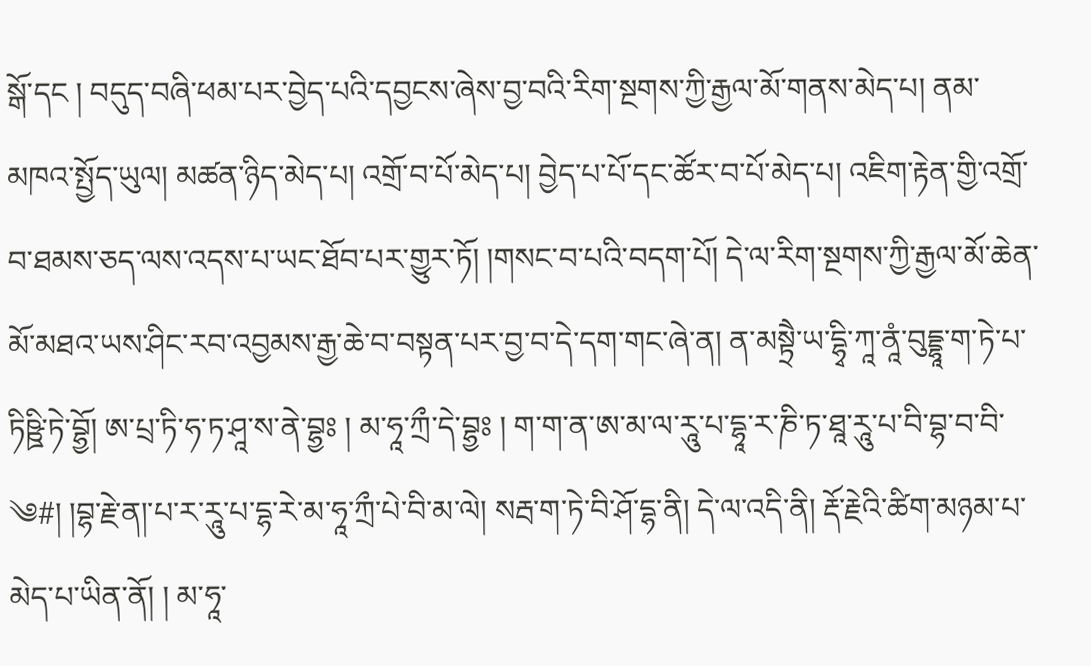སྒོ་དང ། བདུད་བཞི་ཕམ་པར་བྱེད་པའི་དབྱངས་ཞེས་བྱ་བའི་རིག་སྔགས་ཀྱི་རྒྱལ་མོ་གནས་མེད་པ། ནམ་མཁའ་སྤྱོད་ཡུལ། མཚན་ཉིད་མེད་པ། འགྲོ་བ་པོ་མེད་པ། བྱེད་པ་པོ་དང་ཚོར་བ་པོ་མེད་པ། འཇིག་རྟེན་གྱི་འགྲོ་བ་ཐམས་ཅད་ལས་འདས་པ་ཡང་ཐོབ་པར་གྱུར་ཏོ། །གསང་བ་པའི་བདག་པོ། དེ་ལ་རིག་སྔགས་ཀྱི་རྒྱལ་མོ་ཆེན་མོ་མཐའ་ཡས་ཤིང་རབ་འབྱམས་རྒྱ་ཆེ་བ་བསྟན་པར་བྱ་བ་དེ་དག་གང་ཞེ་ན། ན་མསྟྲཻ་ཡ་དྷྭི་ཀཱ་ནཱཾ་བུདྡྷཱ་ག་ཏེ་པ་ཏིཥྛི་ཏེ་བྷྱོ། ཨ་པྲ་ཏི་ཧ་ཏ་ཤཱ་ས་ནེ་བྷྱཿ ། མ་ཧཱ་ཀྲྀ་དེ་བྷྱཿ ། ག་ག་ན་ཨ་མ་ལ་རཱུ་པ་དྷཱ་ར་ཎི་ཏ་ཐཱ་རཱུ་པ་བི་བྷ་བ་བི་
༄#། །བྷ་རྗེ་ན།་པ་ར་རཱུ་པ་དྷ་རེ་མ་ཧཱ་ཀྲྀ་པེ་བི་མ་ལེ། སརྦ་ག་ཏེ་བི་ཤོ་དྷ་ནི། དེ་ལ་འདི་ནི། རྡོ་རྗེའི་ཚིག་མཉམ་པ་མེད་པ་ཡིན་ནོ། ། མ་ཧཱ་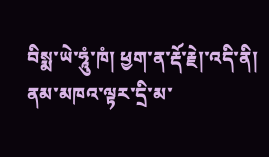བིསྨ་ཡེ་ཧཱུཾ་ཁཾ། ཕྱག་ན་རྡོ་རྗེ།་འདི་ནི། ནམ་མཁའ་ལྟར་དྲི་མ་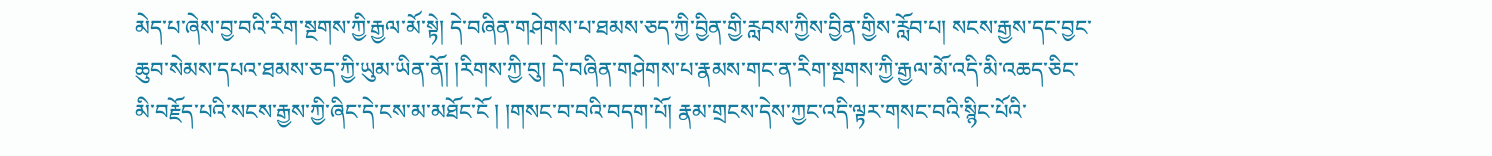མེད་པ་ཞེས་བྱ་བའི་རིག་སྔགས་ཀྱི་རྒྱལ་མོ་སྟེ། དེ་བཞིན་གཤེགས་པ་ཐམས་ཅད་ཀྱི་བྱིན་གྱི་རླབས་ཀྱིས་བྱིན་གྱིས་རློབ་པ། སངས་རྒྱས་དང་བྱང་ཆུབ་སེམས་དཔའ་ཐམས་ཅད་ཀྱི་ཡུམ་ཡིན་ནོ། །རིགས་ཀྱི་བུ། དེ་བཞིན་གཤེགས་པ་རྣམས་གང་ན་རིག་སྔགས་ཀྱི་རྒྱལ་མོ་འདི་མི་འཆད་ཅིང་མི་བརྗོད་པའི་སངས་རྒྱས་ཀྱི་ཞིང་དེ་ངས་མ་མཐོང་ངོ ། །གསང་བ་བའི་བདག་པོ། རྣམ་གྲངས་དེས་ཀྱང་འདི་ལྟར་གསང་བའི་སྙིང་པོའི་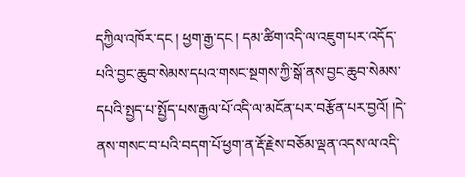དཀྱིལ་འཁོར་དང ། ཕྱག་རྒྱ་དང ། དམ་ཚིག་འདི་ལ་འཇུག་པར་འདོད་པའི་བྱང་ཆུབ་སེམས་དཔའ་གསང་སྔགས་ཀྱི་སྒོ་ནས་བྱང་ཆུབ་སེམས་དཔའི་སྤྱད་པ་སྤྱོད་པས་རྒྱལ་པོ་འདི་ལ་མངོན་པར་བརྩོན་པར་བྱའོ། །དེ་ནས་གསང་བ་པའི་བདག་པོ་ཕྱག་ན་རྡོ་རྗེས་བཅོམ་ལྡན་འདས་ལ་འདི་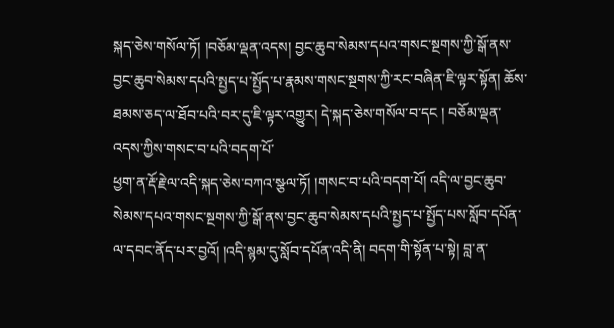སྐད་ཅེས་གསོལ་ཏོ། །བཅོམ་ལྡན་འདས། བྱང་ཆུབ་སེམས་དཔའ་གསང་སྔགས་ཀྱི་སྒོ་ནས་བྱང་ཆུབ་སེམས་དཔའི་སྤྱད་པ་སྤྱོད་པ་རྣམས་གསང་སྔགས་ཀྱི་རང་བཞིན་ཇི་ལྟར་སྟོན། ཆོས་ཐམས་ཅད་ལ་ཐོབ་པའི་བར་དུ་ཇི་ལྟར་འགྱུར། དེ་སྐད་ཅེས་གསོལ་བ་དང ། བཅོམ་ལྡན་འདས་ཀྱིས་གསང་བ་པའི་བདག་པོ་
ཕྱག་ན་རྡོ་རྗེ་ལ་འདི་སྐད་ཅེས་བཀའ་སྩལ་ཏོ། །གསང་བ་པའི་བདག་པོ། འདི་ལ་བྱང་ཆུབ་སེམས་དཔའ་གསང་སྔགས་ཀྱི་སྒོ་ནས་བྱང་ཆུབ་སེམས་དཔའི་སྤྱད་པ་སྤྱོད་པས་སློབ་དཔོན་ལ་དབང་ནོད་པར་བྱའོ། །འདི་སྙམ་དུ་སློབ་དཔོན་འདི་ནི། བདག་གི་སྟོན་པ་སྟེ། བླ་ན་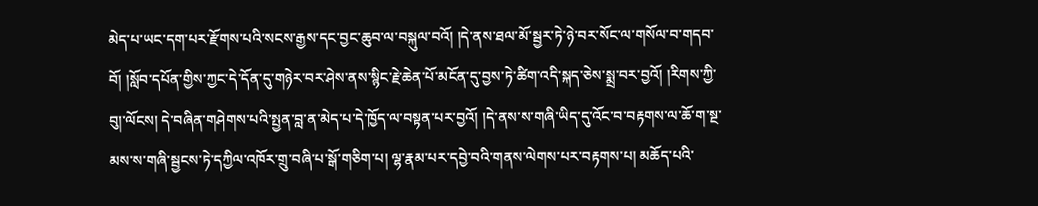མེད་པ་ཡང་དག་པར་རྫོགས་པའི་སངས་རྒྱས་དང་བྱང་ཆུབ་ལ་བསྐུལ་བའོ། །དེ་ནས་ཐལ་མོ་སྦྱར་ཏེ་ཉེ་བར་སོང་ལ་གསོལ་བ་གདབ་བོ། །སློབ་དཔོན་གྱིས་ཀྱང་དེ་དོན་དུ་གཉེར་བར་ཤེས་ནས་སྙིང་རྗེ་ཆེན་པོ་མངོན་དུ་བྱས་ཏེ་ཚིག་འདི་སྐད་ཅེས་སྨྲ་བར་བྱའོ། །རིགས་ཀྱི་བུ།་ལོངས། དེ་བཞིན་གཤེགས་པའི་སྤྱན་བླ་ན་མེད་པ་དེ་ཁྱོད་ལ་བསྟན་པར་བྱའོ། །དེ་ནས་ས་གཞི་ཡིད་དུ་འོང་བ་བརྟགས་ལ་ཆོ་ག་སྔ་མས་ས་གཞི་སྦྱངས་ཏེ་དཀྱིལ་འཁོར་གྲུ་བཞི་པ་སྒོ་གཅིག་པ། ལྷ་རྣམ་པར་དབྱེ་བའི་གནས་ལེགས་པར་བརྟགས་པ། མཆོད་པའི་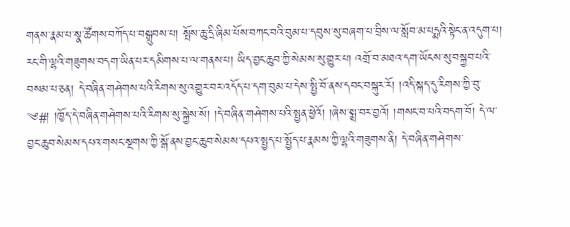གནས་རྣམ་པ་སྣ་ཚོགས་བཀོད་པ་བསྒྲུབས་པ། སྤོས་ཆུ་དྲི་ཞིམ་པོས་བཀང་བའི་བུམ་པ་དབུས་སུ་བཞག་པ་བྲིས་ལ་སློབ་མ་པདྨའི་སྟེང་ན་འདུག་པ། རང་གི་ལྷའི་གཟུགས་བདག་ཡིན་པར་དམིགས་པ་ལ་གནས་པ། ཡིད་བྱང་ཆུབ་ཀྱི་སེམས་སུ་གྱུར་པ། འགྲོ་བ་མཐའ་དག་ཡོངས་སུ་བསྐྱབ་པའི་བསམ་པ་ཅན། དེ་བཞིན་གཤེགས་པའི་རིགས་སུ་འགྱུར་བར་འདོད་པ་དག་བུམ་པ་དེས་སྤྱི་བོ་ནས་དབང་བསྐུར་རོ། །འདི་སྐད་དུ་རིགས་ཀྱི་བུ་
༄#། །ཁྱོད་དེ་བཞིན་གཤེགས་པའི་རིགས་སུ་སྐྱེས་སོ། །དེ་བཞིན་གཤེགས་པའི་སྤྱན་ཕྱེའོ། །ཞེས་སྨྲ་བར་བྱའོ། །གསང་བ་པའི་བདག་བོ། དེ་ལ་བྱང་ཆུབ་སེམས་དཔའ་གསང་སྔགས་ཀྱི་སྒོ་ནས་བྱང་ཆུབ་སེམས་དཔའ་སྤྱད་པ་སྤྱོད་པ་རྣམས་ཀྱི་ལྷའི་གཟུགས་ནི། དེ་བཞིན་གཤེགས་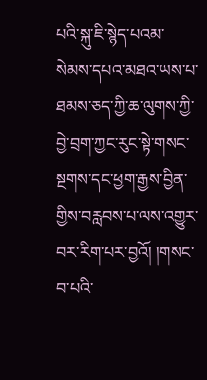པའི་སྐུ་ཇི་སྙེད་པའམ་སེམས་དཔའ་མཐའ་ཡས་པ་ཐམས་ཅད་ཀྱི་ཆ་ལུགས་ཀྱི་བྱེ་བྲག་ཀྱང་རུང་སྟེ་གསང་སྔགས་དང་ཕྱག་རྒྱས་བྱིན་གྱིས་བརླབས་པ་ལས་འགྱུར་བར་རིག་པར་བྱའོ། །གསང་བ་པའི་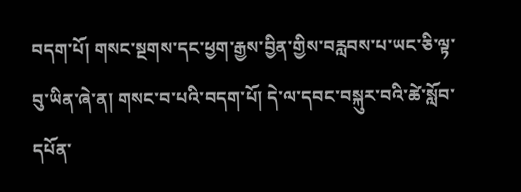བདག་པོ། གསང་སྔགས་དང་ཕྱག་རྒྱས་བྱིན་གྱིས་བརླབས་པ་ཡང་ཅི་ལྟ་བུ་ཡིན་ཞེ་ན། གསང་བ་པའི་བདག་པོ། དེ་ལ་དབང་བསྐུར་བའི་ཚེ་སློབ་དཔོན་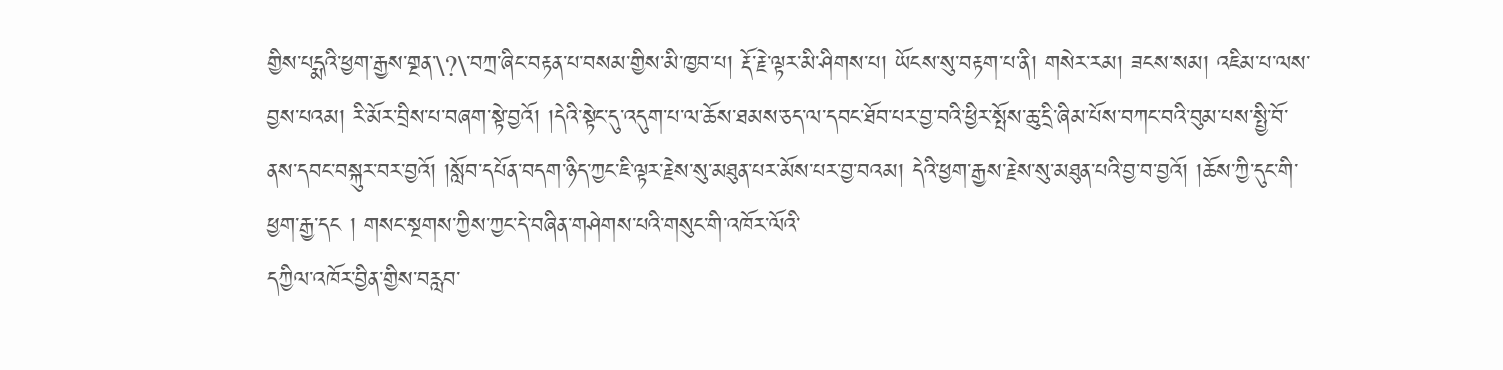གྱིས་པདྨའི་ཕྱག་རྒྱས་གྔན་\?\་བཀྲ་ཞིང་བརྟན་པ་བསམ་གྱིས་མི་ཁྱབ་པ། རྡོ་རྗེ་ལྟར་མི་ཤིགས་པ། ཡོངས་སུ་བརྟག་པ་ནི། གསེར་རམ། ཟངས་སམ། འཇིམ་པ་ལས་བྱས་པའམ། རི་མོར་བྲིས་པ་བཞག་སྟེ་བྱའོ། །དེའི་སྟེང་དུ་འདུག་པ་ལ་ཆོས་ཐམས་ཅད་ལ་དབང་ཐོབ་པར་བྱ་བའི་ཕྱིར་སྤོས་ཆུ་དྲི་ཞིམ་པོས་བཀང་བའི་བུམ་པས་སྤྱི་བོ་ནས་དབང་བསྐུར་བར་བྱའོ། །སློབ་དཔོན་བདག་ཉིད་ཀྱང་ཇི་ལྟར་རྗེས་སུ་མཐུན་པར་མོས་པར་བྱ་བའམ། དེའི་ཕྱག་རྒྱས་རྗེས་སུ་མཐུན་པའི་བྱ་བ་བྱའོ། །ཆོས་ཀྱི་དུང་གི་ཕྱག་རྒྱ་དང ། གསང་སྔགས་ཀྱིས་ཀྱང་དེ་བཞིན་གཤེགས་པའི་གསུང་གི་འཁོར་ལོའི་
དཀྱིལ་འཁོར་བྱིན་གྱིས་བརླབ་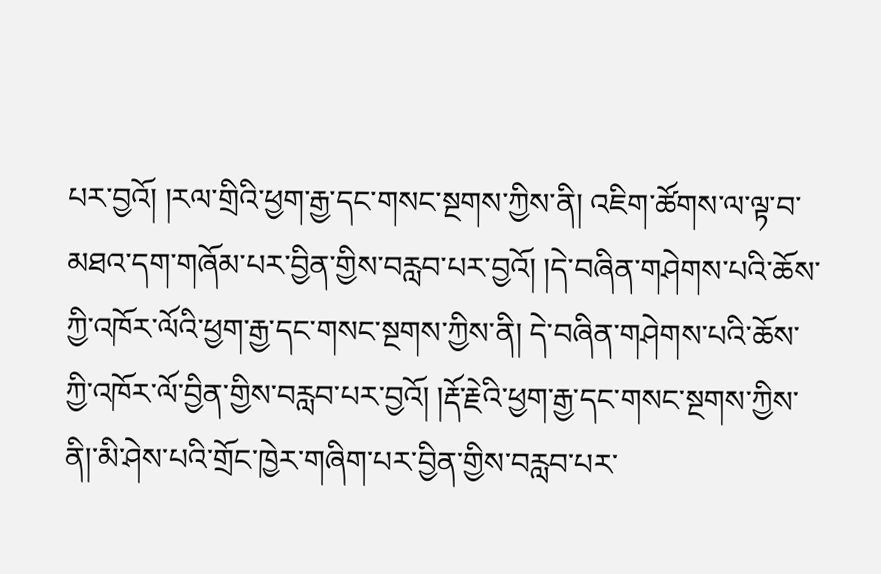པར་བྱའོ། །རལ་གྲིའི་ཕྱག་རྒྱ་དང་གསང་སྔགས་ཀྱིས་ནི། འཇིག་ཚོགས་ལ་ལྟ་བ་མཐའ་དག་གཞོམ་པར་བྱིན་གྱིས་བརླབ་པར་བྱའོ། །དེ་བཞིན་གཤེགས་པའི་ཆོས་ཀྱི་འཁོར་ལོའི་ཕྱག་རྒྱ་དང་གསང་སྔགས་ཀྱིས་ནི། དེ་བཞིན་གཤེགས་པའི་ཆོས་ཀྱི་འཁོར་ལོ་བྱིན་གྱིས་བརླབ་པར་བྱའོ། །རྡོ་རྗེའི་ཕྱག་རྒྱ་དང་གསང་སྔགས་ཀྱིས་ནི།་མི་ཤེས་པའི་གྲོང་ཁྱེར་གཞིག་པར་བྱིན་གྱིས་བརླབ་པར་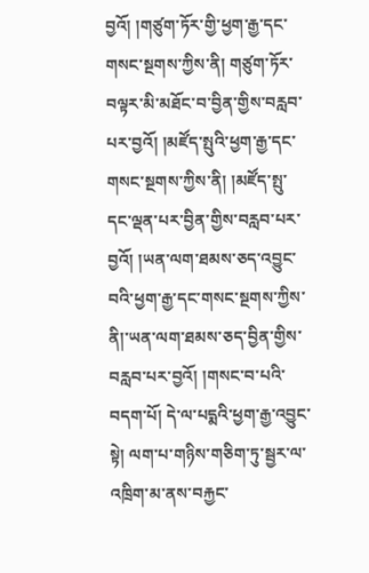བྱའོ། །གཙུག་ཏོར་གྱི་ཕྱག་རྒྱ་དང་གསང་སྔགས་ཀྱིས་ནི། གཙུག་ཏོར་བལྟར་མི་མཐོང་བ་བྱིན་གྱིས་བརླབ་པར་བྱའོ། །མཛོད་སྤུའི་ཕྱག་རྒྱ་དང་གསང་སྔགས་ཀྱིས་ནི། །མཛོད་སྤུ་དང་ལྡན་པར་བྱིན་གྱིས་བརླབ་པར་བྱའོ། །ཡན་ལག་ཐམས་ཅད་འབྱུང་བའི་ཕྱག་རྒྱ་དང་གསང་སྔགས་ཀྱིས་ནི།་ཡན་ལག་ཐམས་ཅད་བྱིན་གྱིས་བརླབ་པར་བྱའོ། །གསང་བ་པའི་བདག་པོ། དེ་ལ་པདྨའི་ཕྱག་རྒྱ་འབྱུང་སྟེ། ལག་པ་གཉིས་གཅིག་ཏུ་སྦྱར་ལ་འཁྲིག་མ་ནས་བརྐྱང་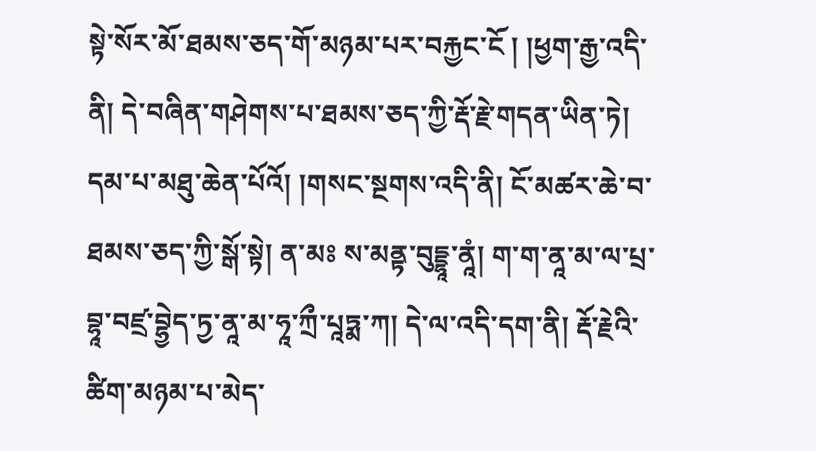སྟེ་སོར་མོ་ཐམས་ཅད་གོ་མཉམ་པར་བརྐྱང་ངོ ། །ཕྱག་རྒྱ་འདི་ནི། དེ་བཞིན་གཤེགས་པ་ཐམས་ཅད་ཀྱི་རྡོ་རྗེ་གདན་ཡིན་ཏེ། དམ་པ་མཐུ་ཆེན་པོའོ། །གསང་སྔགས་འདི་ནི། ངོ་མཚར་ཆེ་བ་ཐམས་ཅད་ཀྱི་སྒོ་སྟེ། ན་མཿ ས་མནྟ་བུདྡྷཱ་ནཱཾ། ག་ག་ནཱ་མ་ལ་པྲ་བྷཱ་བཛྲ་བྷྱེད་ཏྱ་ནཱ་མ་ཧཱ་ཀྲྀ་པཱཏྨ་ཀ། དེ་ལ་འདི་དག་ནི། རྡོ་རྗེའི་ཚིག་མཉམ་པ་མེད་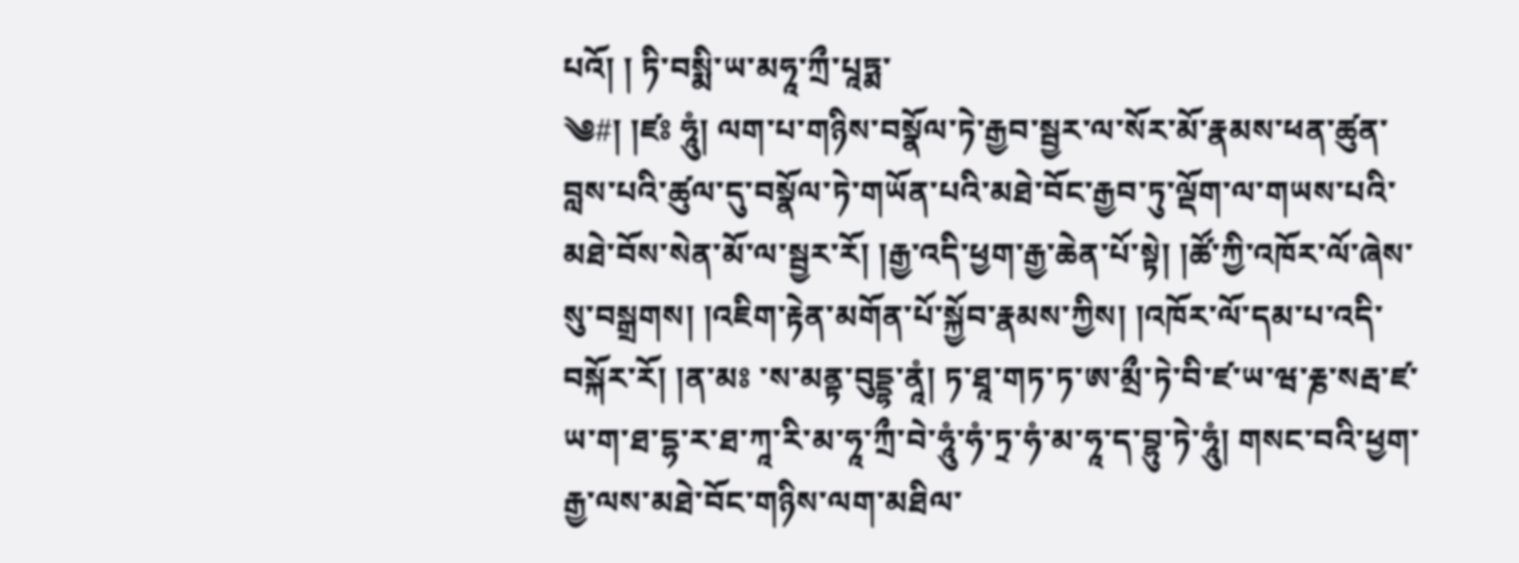པའོ། ། ཏི་བསྨི་ཡ་མཧཱ་ཀྲྀ་པཱཏྨ་
༄#། །ཛཿ ཧཱུཾ། ལག་པ་གཉིས་བསྣོལ་ཏེ་རྒྱབ་སྦྱར་ལ་སོར་མོ་རྣམས་ཕན་ཚུན་བླས་པའི་ཚུལ་དུ་བསྣོལ་ཏེ་གཡོན་པའི་མཐེ་བོང་རྒྱབ་ཏུ་ལྡོག་ལ་གཡས་པའི་མཐེ་བོས་སེན་མོ་ལ་སྦྱར་རོ། །རྒྱ་འདི་ཕྱག་རྒྱ་ཆེན་པོ་སྟེ། །ཚོ་ཀྱི་འཁོར་ལོ་ཞེས་སུ་བསྒྲགས། །འཇིག་རྟེན་མགོན་པོ་སྐྱོབ་རྣམས་ཀྱིས། །འཁོར་ལོ་དམ་པ་འདི་བསྐོར་རོ། །ན་མཿ ་ས་མནྟ་བུདྡྷ་ནཱཾ། ཏ་ཐཱ་གཏ་ཏ་ཨ་མྲྀ་ཏེ་བི་ཛ་ཡ་ཝ་རྞ་སརྦ་ཛ་ཡ་ག་ཐ་དྷ་ར་ཐ་ཀཱ་རི་མ་ཧཱ་ཀྲྀ་བེ་ཧཱུཾ་ཧཾ་ཏྲ་ཧཾ་མ་ཧཱ་ད་བྷུ་ཏེ་ཧཱུཾ། གསང་བའི་ཕྱག་རྒྱ་ལས་མཐེ་བོང་གཉིས་ལག་མཐིལ་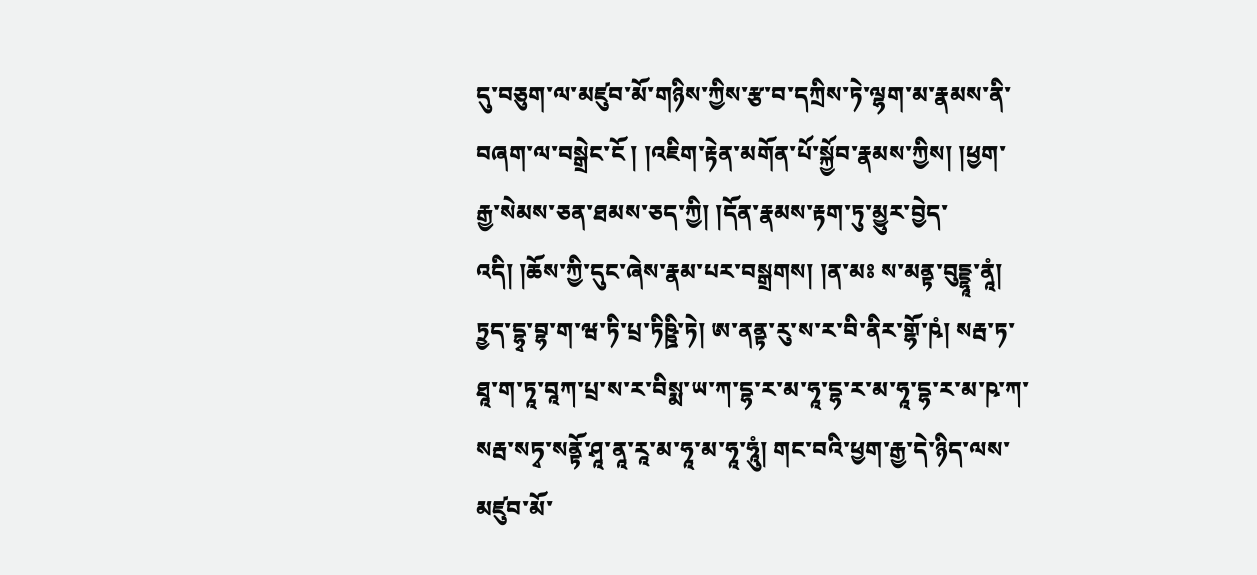དུ་བཅུག་ལ་མཛུབ་མོ་གཉིས་ཀྱིས་རྩ་བ་དཀྲིས་ཏེ་ལྷག་མ་རྣམས་ནི་བཞག་ལ་བསྒྲེང་ངོ ། །འཇིག་རྟེན་མགོན་པོ་སྐྱོབ་རྣམས་ཀྱིས། །ཕྱག་རྒྱ་སེམས་ཅན་ཐམས་ཅད་ཀྱི། །དོན་རྣམས་རྟག་ཏུ་མྱུར་བྱེད་འདི། །ཆོས་ཀྱི་དུང་ཞེས་རྣམ་པར་བསྒྲགས། །ན་མཿ ས་མནྟ་བུདྡྷཱ་ནཱཾ། ཏྲྱད་དྷྭ་བྷ་ག་ཝ་ཏི་པྲ་ཏིཥྛི་ཏེ། ཨ་ནནྟ་རུ་ས་ར་བི་ནིར་གྷོ་ཥཾ། སརྦ་ཏ་ཐཱ་ག་ཏཱ་བཱཀ་པྲ་ས་ར་བིསྨ་ཡ་ཀ་དྷ་ར་མ་ཧཱ་དྷ་ར་མ་ཧཱ་དྷ་ར་མ་ཥ་ཀ་སརྦ་སཏྭ་སནྟོ་ཤཱ་ནཱ་རཱ་མ་ཧཱ་མ་ཧཱ་ཧཱུཾ། གང་བའི་ཕྱག་རྒྱ་དེ་ཉིད་ལས་མཛུབ་མོ་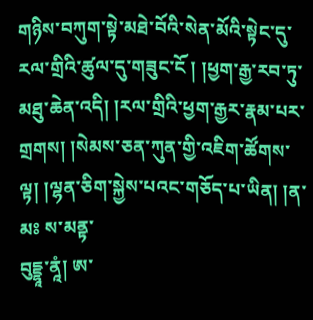གཉིས་བཀུག་སྟེ་མཐེ་བོའི་སེན་མོའི་སྟེང་དུ་རལ་གྲིའི་ཚུལ་དུ་གཟུང་ངོ ། །ཕྱག་རྒྱ་རབ་ཏུ་མཐུ་ཆེན་འདི། །རལ་གྲིའི་ཕྱག་རྒྱར་རྣམ་པར་གྲགས། །སེམས་ཅན་ཀུན་གྱི་འཇིག་ཚོགས་ལྟ། །ལྷན་ཅིག་སྐྱེས་པའང་གཅོད་པ་ཡིན། །ན་མཿ ས་མནྟ་
བུདྡྷཱ་ནཱཾ། ཨ་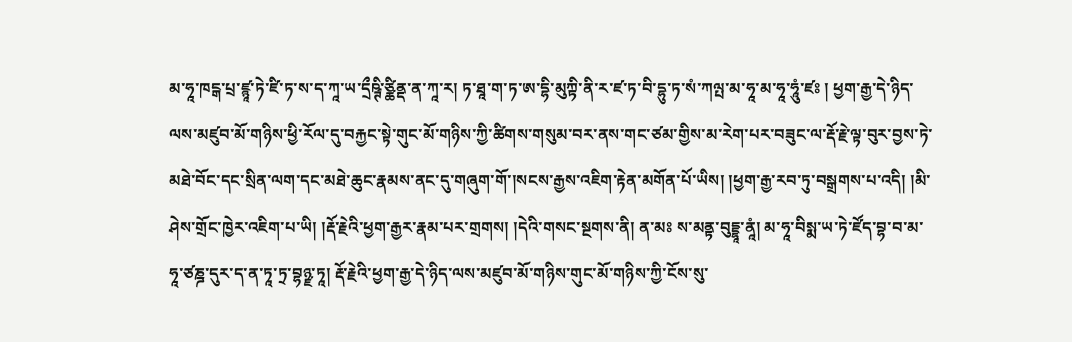མ་ཧཱ་ཁངྒ་པྲ་ཛྙཱ་ཏེ་ཛི་ཏ་ས་ད་ཀཱ་ཡ་དྲྀཥྚི་ཙྪིནྡ་ན་ཀཱ་ར། ཏ་ཐཱ་ག་ཏ་ཨ་དྷི་མུཀྟི་ནི་ར་ཛ་ཏ་བི་དྷུ་ཏ་སཾ་ཀལྤ་མ་ཧཱ་མ་ཧཱ་ཧཱུཾ་ཛཿ ། ཕྱག་རྒྱ་དེ་ཉིད་ལས་མཛུབ་མོ་གཉིས་ཕྱི་རོལ་དུ་བརྐྱང་སྟེ་གུང་མོ་གཉིས་ཀྱི་ཚིགས་གསུམ་བར་ནས་གང་ཙམ་གྱིས་མ་རེག་པར་བཟུང་ལ་རྡོ་རྗེ་ལྟ་བུར་བྱས་ཏེ་མཐེ་བོང་དང་སྲིན་ལག་དང་མཐེ་ཆུང་རྣམས་ནང་དུ་གཞུག་གོ་།སངས་རྒྱས་འཇིག་རྟེན་མགོན་པོ་ཡིས། །ཕྱག་རྒྱ་རབ་ཏུ་བསྒྲགས་པ་འདི། །མི་ཤེས་གྲོང་ཁྱེར་འཇིག་པ་ཡི། །རྡོ་རྗེའི་ཕྱག་རྒྱར་རྣམ་པར་གྲགས། །དེའི་གསང་སྔགས་ནི། ན་མཿ ས་མནྟ་བུདྡྷཱ་ནཱཾ། མ་ཧཱ་བིསྨ་ཡ་ཏེ་ཛོད་བྷ་བ་མ་ཧཱ་ཙཎྜ་དུར་ད་ན་ཏཱ་ཏྲ་བྷཉྫ་ཏཱ། རྡོ་རྗེའི་ཕྱག་རྒྱ་དེ་ཉིད་ལས་མཛུབ་མོ་གཉིས་གུང་མོ་གཉིས་ཀྱི་ངོས་སུ་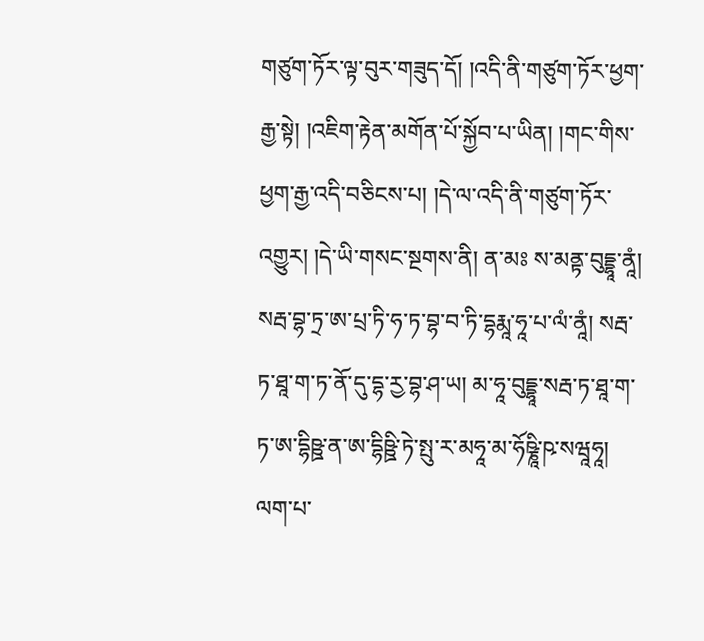གཙུག་ཏོར་ལྟ་བུར་གཟུད་དོ། །འདི་ནི་གཙུག་ཏོར་ཕྱག་རྒྱ་སྟེ། །འཇིག་རྟེན་མགོན་པོ་སྐྱོབ་པ་ཡིན། །གང་གིས་ཕྱག་རྒྱ་འདི་བཅིངས་པ། །དེ་ལ་འདི་ནི་གཙུག་ཏོར་འགྱུར། །དེ་ཡི་གསང་སྔགས་ནི། ན་མཿ ས་མནྟ་བུདྡྷཱ་ནཱཾ། སརྦ་བྷ་ཏྲ་ཨ་པྲ་ཏི་ཧ་ཏ་བྷ་བ་ཏི་དྷརྨཱ་ཧཱ་པ་ལཾ་ནཱཾ། སརྦ་ཏ་ཐཱ་ག་ཏ་ནོ་དུ་དྷ་རྱ་བྷ་ཤ་ཡ། མ་ཧཱ་བུདྡྷཱ་སརྦ་ཏ་ཐཱ་ག་ཏ་ཨ་དྷིཥྛ་ན་ཨ་དྷིཥྛི་ཏེ་སྤུ་ར་མཧཱ་མ་ཧོཥྞཱི་ཥ་སཝཱཧཱ། ལག་པ་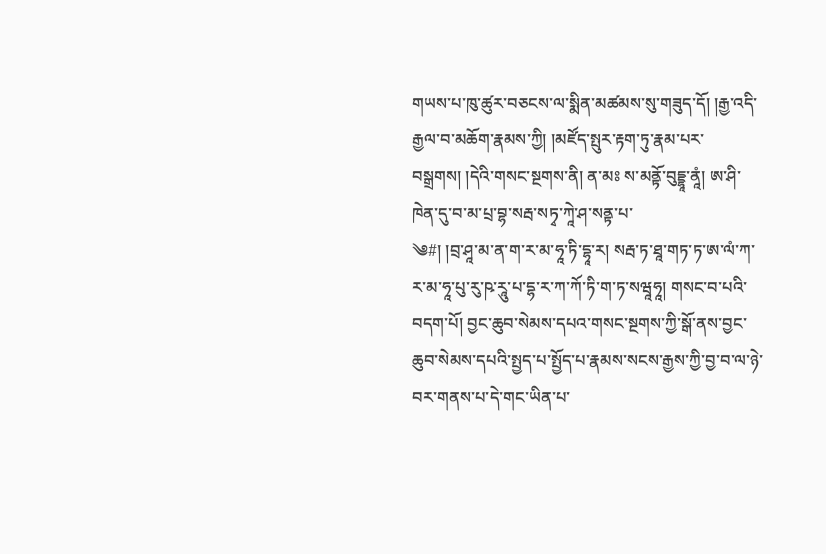གཡས་པ་ཁུ་ཚུར་བཅངས་ལ་སྨིན་མཚམས་སུ་གཟུད་དོ། །རྒྱ་འདི་རྒྱལ་བ་མཆོག་རྣམས་ཀྱི། །མཛོད་སྤུར་རྟག་ཏུ་རྣམ་པར་བསྒྲགས། །དེའི་གསང་སྔགས་ནི། ན་མཿ ས་མནྟོ་བུདྡྷཱ་ནཱཾ། ཨ་ཤི་ཁེན་དུ་བ་མ་པྲ་བྷ་སརྦ་སཏྭ་ཀཱེ་ཤ་སནྟ་པ་
༄#། །བྲ་ཤཱ་མ་ན་ག་ར་མ་ཧཱ་ཏི་དྷཱ་ར། སརྦ་ཏ་ཐཱ་གཏ་ཏ་ཨ་ལཾ་ཀ་ར་མ་ཧཱ་པུ་རུ་ཥ་རཱུ་པ་དྷ་ར་ཀ་ཀོ་ཏི་ག་ཏ་སཝཱཧཱ། གསང་བ་པའི་བདག་པོ། བྱང་ཆུབ་སེམས་དཔའ་གསང་སྔགས་ཀྱི་སྒོ་ནས་བྱང་ཆུབ་སེམས་དཔའི་སྤྱད་པ་སྤྱོད་པ་རྣམས་སངས་རྒྱས་ཀྱི་བྱ་བ་ལ་ཉེ་བར་གནས་པ་དེ་གང་ཡིན་པ་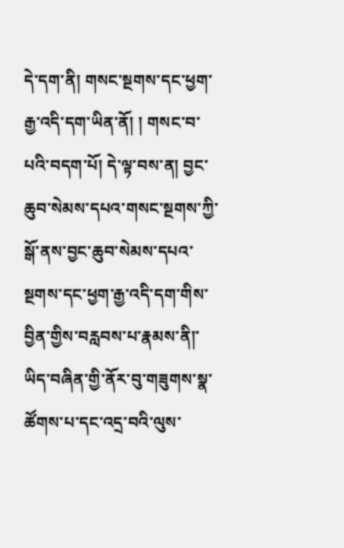དེ་དག་ནི། གསང་སྔགས་དང་ཕྱག་རྒྱ་འདི་དག་ཡིན་ནོ། ། གསང་བ་པའི་བདག་པོ། དེ་ལྟ་བས་ན། བྱང་ཆུབ་སེམས་དཔའ་གསང་སྔགས་ཀྱི་སྒོ་ནས་བྱང་ཆུབ་སེམས་དཔའ་སྔགས་དང་ཕྱག་རྒྱ་འདི་དག་གིས་བྱིན་གྱིས་བརླབས་པ་རྣམས་ནི།་ཡིད་བཞིན་གྱི་ནོར་བུ་གཟུགས་སྣ་ཚོགས་པ་དང་འདྲ་བའི་ལུས་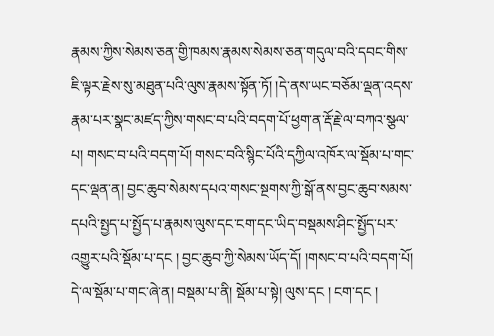རྣམས་ཀྱིས་སེམས་ཅན་གྱི་ཁམས་རྣམས་སེམས་ཅན་གདུལ་བའི་དབང་གིས་ཇི་ལྟར་རྗེས་སུ་མཐུན་པའི་ལུས་རྣམས་སྟོན་ཏོ། །དེ་ནས་ཡང་བཅོམ་ལྡན་འདས་རྣམ་པར་སྣང་མཛད་ཀྱིས་གསང་བ་པའི་བདག་པོ་ཕྱག་ན་རྡོ་རྗེ་ལ་བཀའ་སྩལ་པ། གསང་བ་པའི་བདག་པོ། གསང་བའི་སྙིང་པོའི་དཀྱིལ་འཁོར་ལ་སྡོམ་པ་གང་དང་ལྡན་ན། བྱང་ཆུབ་སེམས་དཔའ་གསང་སྔགས་ཀྱི་སྒོ་ནས་བྱང་ཆུབ་སམས་དཔའི་སྤྱད་པ་སྤྱོད་པ་རྣམས་ལུས་དང་ངག་དང་ཡིད་བསྡམས་ཤིང་སྤྱོད་པར་འགྱུར་པའི་སྡོམ་པ་དང ། བྱང་ཆུབ་ཀྱི་སེམས་ཡོད་དོ། །གསང་བ་པའི་བདག་པོ། དེ་ལ་སྡོམ་པ་གང་ཞེ་ན། བསྡམ་པ་ནི། སྡོམ་པ་སྟེ། ལུས་དང ། ངག་དང །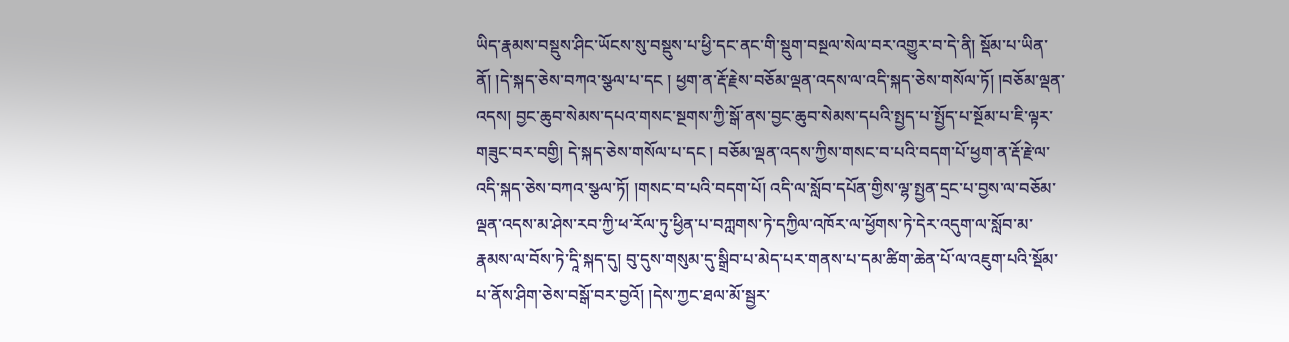ཡིད་རྣམས་བསྡུས་ཤིང་ཡོངས་སུ་བསྡུས་པ་ཕྱི་དང་ནང་གི་སྡུག་བསྔལ་སེལ་བར་འགྱུར་བ་དེ་ནི། སྡོམ་པ་ཡིན་ནོ། །དེ་སྐད་ཅེས་བཀའ་སྩལ་པ་དང ། ཕྱག་ན་རྡོ་རྗེས་བཅོམ་ལྡན་འདས་ལ་འདི་སྐད་ཅེས་གསོལ་ཏོ། །བཅོམ་ལྡན་འདས། བྱང་ཆུབ་སེམས་དཔའ་གསང་སྔགས་ཀྱི་སྒོ་ནས་བྱང་ཆུབ་སེམས་དཔའི་སྤྱད་པ་སྤྱོད་པ་སྔོམ་པ་ཇི་ལྟར་གཟུང་བར་བགྱི། དེ་སྐད་ཅེས་གསོལ་པ་དང ། བཅོམ་ལྡན་འདས་ཀྱིས་གསང་བ་པའི་བདག་པོ་ཕྱག་ན་རྡོ་རྗེ་ལ་འདི་སྐད་ཅེས་བཀའ་སྩལ་ཏོ། །གསང་བ་པའི་བདག་པོ། འདི་ལ་སློབ་དཔོན་གྱིས་ལྷ་སྤྱན་དྲང་པ་བྱས་ལ་བཅོམ་ལྡན་འདས་མ་ཤེས་རབ་ཀྱི་ཕ་རོལ་ཏུ་ཕྱིན་པ་བཀླགས་ཏེ་དཀྱིལ་འཁོར་ལ་ཕྱོགས་ཏེ་དེར་འདུག་ལ་སློབ་མ་རྣམས་ལ་བོས་ཏེ་དཱི་སྐད་དུ། བུ་དུས་གསུམ་དུ་སྒྲིབ་པ་མེད་པར་གནས་པ་དམ་ཚིག་ཆེན་པོ་ལ་འཇུག་པའི་སྡོམ་པ་ནོས་ཤིག་ཅེས་བསྒོ་བར་བྱའོ། །དེས་ཀྱང་ཐལ་མོ་སྦྱར་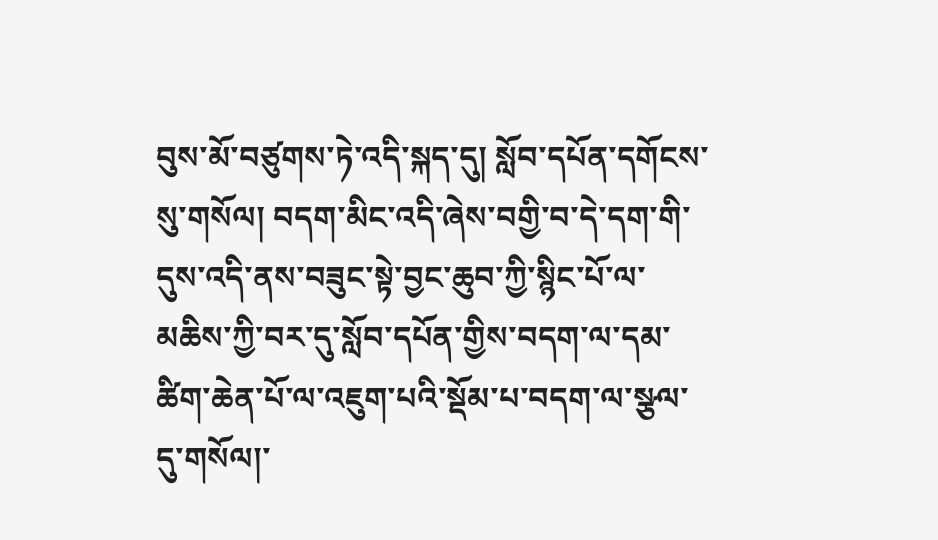བུས་མོ་བཙུགས་ཏེ་འདི་སྐད་དུ། སློབ་དཔོན་དགོངས་སུ་གསོལ། བདག་མིང་འདི་ཞེས་བགྱི་བ་དེ་དག་གི་དུས་འདི་ནས་བཟུང་སྟེ་བྱང་ཆུབ་ཀྱི་སྙིང་པོ་ལ་མཆིས་ཀྱི་བར་དུ་སློབ་དཔོན་གྱིས་བདག་ལ་དམ་ཚིག་ཆེན་པོ་ལ་འཇུག་པའི་སྡོམ་པ་བདག་ལ་སྩལ་དུ་གསོལ།་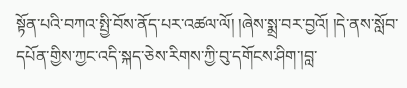སྟོན་པའི་བཀའ་སྤྱི་བོས་ནོད་པར་འཚལ་ལོ། །ཞེས་སྨྲ་བར་བྱའོ། །དེ་ནས་སློབ་དཔོན་གྱིས་ཀྱང་འདི་སྐད་ཅེས་རིགས་ཀྱི་བུ་དགོངས་ཤིག་།བླ་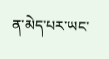ན་མེད་པར་ཡང་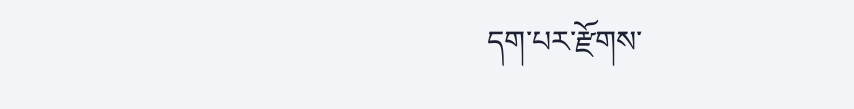དག་པར་རྫོགས་